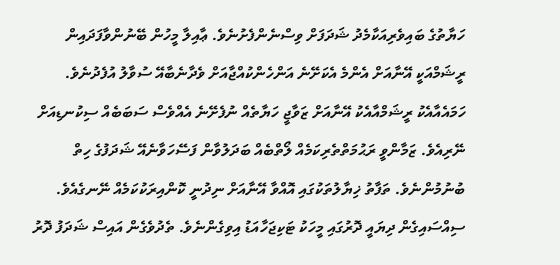ހަޔާތުގެ ބައިވެރިއަކާމެދު ޝަދަފަށް ވިސްނެންފެށުނެވެ. ޢާއިލާ މީހުން ބޭނުންވާފަދައިން ރީޝަމްއަކީ އޭނާއަށް އެންމެ އެކަށޭނެ އަންހެންކުއްޖާއަށް ވެދާނެބާއޭ ސުވާލު އުފެދުނެވެ. ހަމައެއާއެކު ރީޝަމްއާއެކު އޭނާއަށް ޒަވާޖީ ހަޔާތެއް ނުފެށޭނެ އެއްވެސް ސަބަބެއް ސިކުނޑިއަށް ނޭރިއެވެ. ޒަމާންވީ ރަޙުމަތްތެރިކަމެއް ލޯތްބެއް ބަދަލުވާން ފަސޭހަވާނެއޭ ޝަދަފުގެ ހިތް ބުނުމުންނެވެ. ތަފާތު ޚިޔާލުތަކުގައި އޮއްވާ އޭނާއަށް ނިދުނީ ކޮންއިރަކުކަމެއް ނޭނގެއެވެ. ސިއްސައިގެން ދިޔައީ ދޮރުގައި މީހަކު ޓަކިޖަހާއަޑު އިވިގެންނެވެ. ތެދުވެގެން އައިސް ޝަދަފު ދޮރު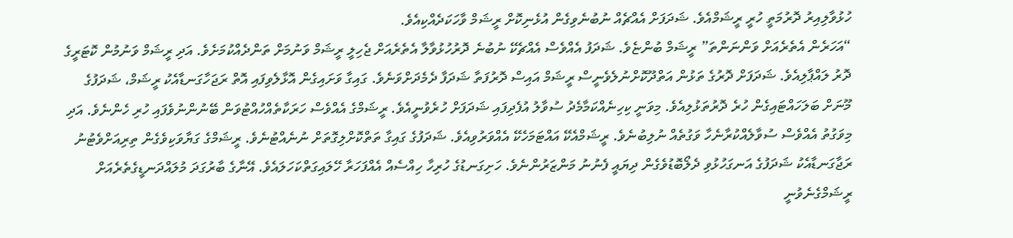ހުޅުވާލިއިރު ދޮރުމަތީ ހުރީ ރީޝަމްއެވެ. ޝަދަފަށް އެއްޗެއް ނުބުނެވިގެން އުޅެނިކޮށް ރީޝަމް ވާހަކަދެއްކިއެވެ.
“އަހަރެން އެތެރެއަށް ވަންނަންތަ” ރީޝަމް ބުންޏެވެ. ޝަދަފު އެއްވެސް އެއްޗެކޭ ނުބުނެ ދޮރުހުޅުވާލާ އެތެރެއަށް ޖެހިލީ ރީޝަމް ވަނުމަށް ތަންދެއްކުމަށެވެ. އަދި ރީޝަމް ވަނުމުން ކޮޓަރީގެ ދޮރު ލައްޕާލިއެވެ. ޝަދަފަށް ދޮރުގެ ތަޅުން އަތްދޫކޮށްނުލެވެނީސް ރީޝަމް އައިސް ދޮރުފަތާ ޝަދަފާ ދެމެދަށްވަނެވެ. ގައިގާ ވަށައިގެން އޮޅާލެވިފައި އޮތް ރަޖަހާގަނޑާއެކު ރީޝަމް، ޝަދަފުގެ މޫނަށް ބަލަހައްޓައިގެން ހުރެ ދޮރުތަޅުލިއެވެ. މިވަނީ ކިހިނެއްކަމާމެދު ސުވާލު އުފެދިފައި ޝަދަފަށް ހުރެވުނީއެވެ. ރީޝަމްގެ އެއްވެސް ހަރަކާތެއްހުއްޓުވަން ބޭނުންނުވެފައި ހުރި ހެންނެވެ. އަދި މިވަގުތު އެއްވެސް ސުވާލެއްކުރާނެހާ ވަގުތެއް ނުލިބުނެވެ. ރީޝަމްއެކޭ އައްޓަމަހެކޭ އެއްވަރުވިއެވެ. ޝަދަފުގެ ގައިގާ ތަތްކޮށްލިގޮތަށް ނުނެއްޓުނެވެ. ރީޝަމްގެ ގަޔާވަކިވެގެން ތިރިއަށްވެޓުނު ރަޖާގަނޑާއެކު ޝަދަފުގެ އަނގަހުޅުވި ދެލޯބޮޑުވެގެން ދިޔައީ ފެނުނު މަންޒަރުންނެވެ. ހަށިގަނޑުގެ ހުރިހާ ހިއްސެއް އެއްފަހަރާ ހޭލައިގަތްކަހަލައެވެ. އޭނާގެ ބާރުގަދަ މުލައްދަނޑީގެތެރެއަށް ރީޝަމްގެނެވުނީ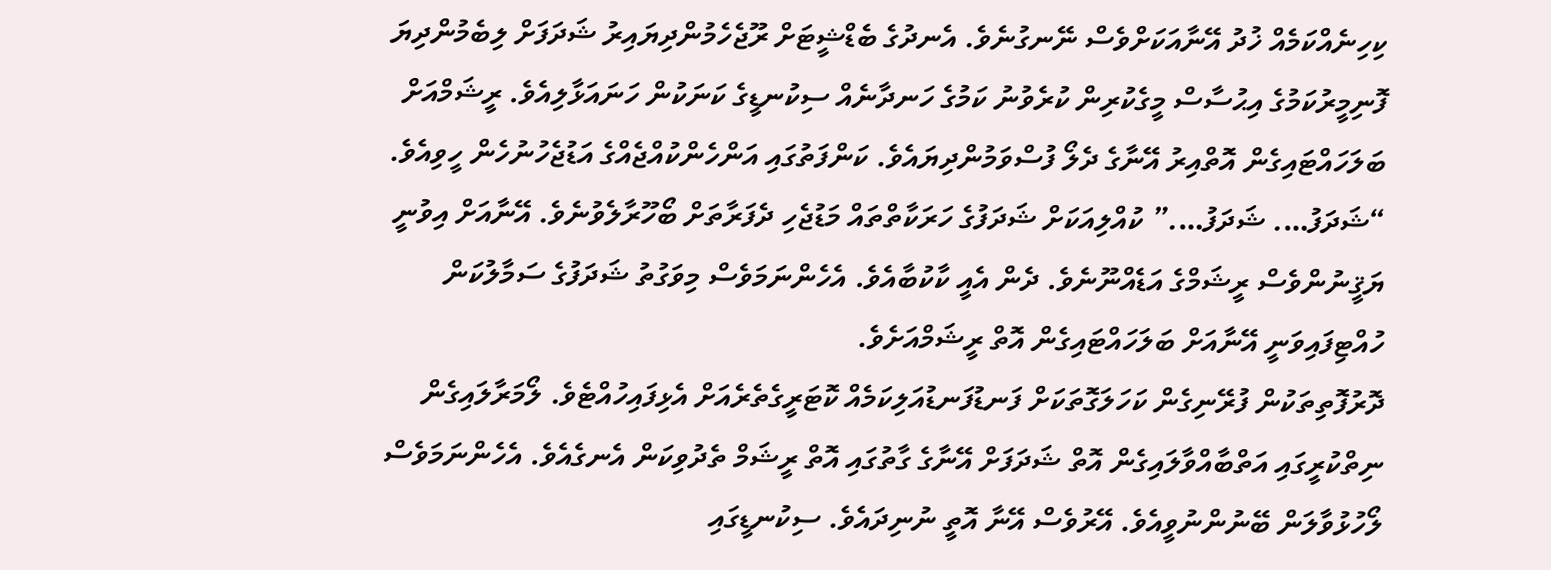ކިހިނެއްކަމެއް ޚުދު އޭނާއަކަށްވެސް ނޭނގުނެވެ. އެނދުގެ ބެޑްޝީޓަށް ރޫޖެހެމުންދިޔައިރު ޝަދަފަށް ލިބެމުންދިޔަ ފޮނިމީރުކަމުގެ އިޙުސާސް މީގެކުރިން ކުރެވުނު ކަމުގެ ހަނދާނެއް ސިކުނޑީގެ ކަނަކުން ހަނައަޅާލިއެވެ. ރީޝަމްއަށް ބަލަހައްޓައިގެން އޮތްއިރު އޭނާގެ ދެލޯ ފުސްވަމުންދިޔައެވެ. ކަންފަތުގައި އަންހެންކުއްޖެއްގެ އަޑުޖެހުނުހެން ހީވިއެވެ.
“ޝަދަފު…. ޝަދަފު….” ކުއްލިއަކަށް ޝަދަފުގެ ހަރަކާތްތައް މަޑުޖެހި ދެފަރާތަށް ބޯހޫރާލެވުނެވެ. އޭނާއަށް އިވުނީ ޔަޤީނުންވެސް ރީޝަމްގެ އަޑެއްނޫނެވެ. ދެން އެއީ ކާކުބާއެވެ. އެހެންނަމަވެސް މިވަގުތު ޝަދަފުގެ ސަމާލުކަން ހުއްޓިފައިވަނީ އޭނާއަށް ބަލަހައްޓައިގެން އޮތް ރީޝަމްއަށެވެ.
ދޮރުފޮތިތަކުން ފުރޭނިގެން ކަހަލަގޮތަކަށް ފަނޑުފަނޑުއަލިކަމެއް ކޮޓަރީގެތެރެއަށް އެޅިފައިހުއްޓެވެ. ލޯމަރާލައިގެން ނިތްކުރީގައި އަތްބާއްވާލައިގެން އޮތް ޝަދަފަށް އޭނާގެ ގާތުގައި އޮތް ރީޝަމް ތެދުވިކަން އެނގެއެވެ. އެހެންނަމަވެސް ލޯހުޅުވާލަން ބޭނުންނުވީއެވެ. އޭރުވެސް އޭނާ އޮތީ ނުނިދައެވެ. ސިކުނޑީގައި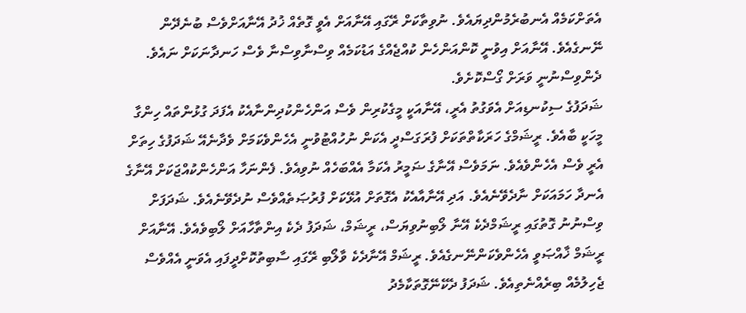އެތަށްކަމެއް އެނބުރެމުންދިޔައެވެ. ނުވިތާކަށް ރޭގައި އޭނާއަށް އެވީ ގޮތެއް ޚުދު އޭނާއަށްވެސް ބުނެދޭން ނޭނގެއެވެ. އޭނާއަށް އިވުނީ ކޮންއަންހެން ކުއްޖެއްގެ އަޑުކަމެއް ވިސްނާވިސްނާ ވެސް ހަނދާނަކަށް ނައެވެ. ދެންވިސްނުނީ ވަރަށް ގޯސްކޮށެވެ.
ޝަދަފުގެ ސިކުނޑިއަށް އެވަގުތު އެރީ، އޭނާއަކީ މީގެކުރިން ވެސް އަންހެންކުދިންނާއެކު އެފަދަ ގުޅުންތައް ހިންގާ މީހަކީ ބާއެވެ. ރީޝަމްގެ ހަރަކާތްތަކަށް ފުރަގަސްދީ އެކަން ނުހުއްޓުވުނީ އެހެންވެކަމަށް ވެދާނެއޭ ޝަދަފުގެ ހިތަށް އެރީ ވެސް އެހެންވެއެވެ. ނަމަވެސް އޭނާގެ ޟަމީރު އެކަމާ އެއްބަހެއް ނުވިއެވެ. ފެންނަހާ އަންހެންކުއްޖަކަށް އޭނާގެ އެނދާ ހަމައަކަށް ނާދެވޭނެއެވެ. އަދި އޭނާއާއެކު އެގޮތަށް އުޅޭކަށް ފުރުޞަތެއްވެސް ނުދެވޭނެއެވެ. ޝަދަފަށް ވިސްނުނު ގޮތުގައި ރީޝަމްދެކެ އޭނާ ލޯބިނުވިޔަސް، ރީޝަމް، ޝަދަފު ދެކެ އިންތާހާއަށް ލޯބިވެއެވެ. އޭނާއަށް ރީޝަމް ޚާއްޞަވީ އެހެންވެކަންނޭނގެއެވެ. ރީޝަމް އޭނާދެކެ ވާލޯބި ރޭގައި ސާބިތުކޮށްދީފައި އެވަނީ އެއްވެސް ޖެހިލުމެއް ބިރެއްނެތިއެވެ. ޝަދަފު ދެކޭނޭގޮތަކާމެދު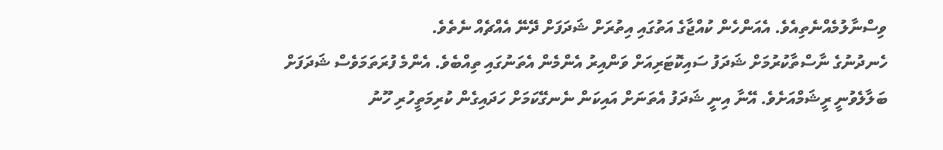ވިސްނާލުމެއްނެތިއެވެ. އެއަންހެން ކުއްޖާގެ އަތުގައި އިތުރަށް ޝަދަފަށް ދޭނޭ އެއްޗެއް ނެތެވެ.
ހެނދުނުގެ ނާސްތާކުރުމަށް ޝަދަފު ސައިކޮޓަރިއަށް ވަންއިރު އެންމެން އެތަނުގައި ތިއްބެވެ. އެންމެ ފުރަތަމަވެސް ޝަދަފަށް ބަލާލެވުނީ ރީޝަމްއަށެވެ. އޭނާ އިނީ ޝަދަފު އެތަނަށް އައިކަން ނެނގޭކަމަށް ހަދައިގެން ކުރިމަތީހުރި ހޫނު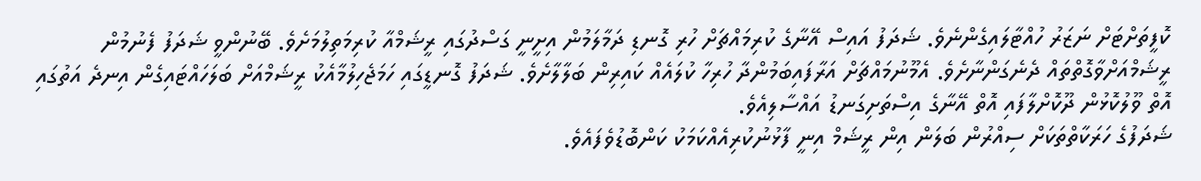ކޮފީތަށްޓަށް ނަޒަރު ހުއްޓާލައިގެންނެވެ. ޝަދަފު އައިސް އޭނާގެ ކުރިމައްޗަށް ހުރި ގޮނޑި ދަމާލަމުން އިށީނީ ގަސްދުގައި ރީޝަމްއާ ކުރިމަތިލުމަށެވެ. ބޭނުންވީ ޝަދަފު ފެނުމުން ރީޝަމްއަށްވާގޮތްތައް ދެނެގަންނާށެވެ. އެމޫނުމައްޗަށް އަރާފައިބަމުންދާ ހުރިހާ ކުލައެއް ކައިރިން ބަލާލާށެވެ. ޝަދަފު ގޮނޑީގައި ހަމަޖެހިލުމާއެކު ރީޝަމްއަށް ބަލަހައްޓައިގެން އިނދެ އަތުގައި އޮތް ވޫލުކޮޅުން ދޫކޮށްލާފައި އޮތް އޭނާގެ އިސްތަށިގަނޑު އައްސާލިއެވެ.
ޝަދަފުގެ ހަރަކާތްތަކަށް ސިއްރުން ބަލަން އިން ރީޝަމް އިނީ ފާޅުނުކުރިއެއްކަމަކު ކަންބޮޑުވެފައެވެ.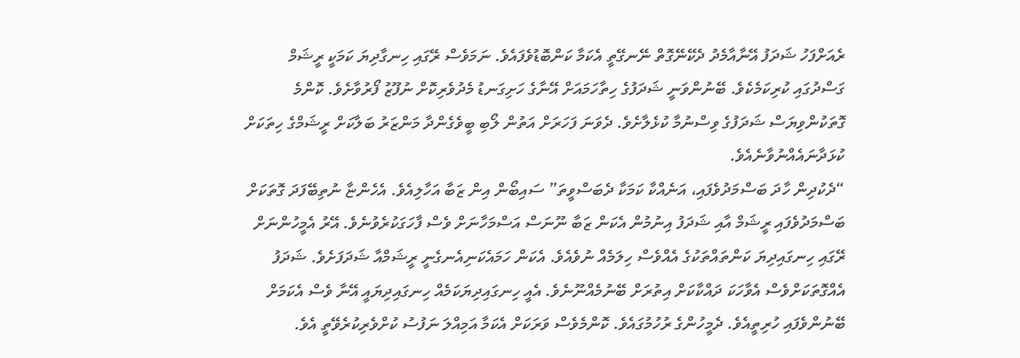ރެއަށްފަހު ޝަދަފު އޭނާއާމެދު ދެކޭނޭގޮތް ނޭނގޭތީ އެކަމާ ކަންބޮޑުވެފައެވެ. ނަމަވެސް ރޭގައި ހިނގާދިޔަ ކަމަކީ ރީޝަމް ގަސްދުގައި ކުރިކަމެކެވެ. ބޭނުންވަނީ ޝަދަފުގެ ހިތާހަމައަށް އޭނާގެ ހަށިގަނޑު މެދުވެރިކޮށް ނުފޫޒު ފޯރުވާށެވެ. ކޮންމެ ގޮތަކުންވިޔަސް ޝަދަފުގެ ވިސްނުމާ ކުޅެލާށެވެ. ދެވަނަ ފަހަރަށް އަތުން ލޯބި ބީވެގެންދާ މަންޒަރު ބަލާކަށް ރީޝަމްގެ ހިތަކަށް ކުޅަދާނައެއްނުވާނެއެވެ.
“ދެކުދިން ހާދަ ބަސްމަދުވެފައި، އަނެއްކާ ކަމަކާ ދެބަސްވީތަ” ސައިބޯން އިން ޒަބާ އަހާލިއެވެ. އެހެންޏާ ނުތިބޭފަދަ ގޮތަކަށް ބަސްމަދުވެފައި ރީޝަމް އާއި ޝަދަފު އިނުމުން އެކަން ޒަބާ ނޫނަސް އަސްމަހާނަށް ވެސް ފާހަގަކުރެވުނެވެ. އޭރު އެމީހުންނަށް ރޭގައި ހިނގައިދިޔަ ކަންތައްތަކުގެ އެއްވެސް ހިލަމެއް ނުވެއެވެ. އެކަން ހަމައެކަނިއެނގެނީ ރީޝަމްއާ ޝަދަފަށެވެ. ޝަދަފު އެއްގޮތަކަށްވެސް އެވާހަކަ ދައްކާކަށް އިތުރަށް ބޭނުމެއްނޫނެވެ. އެއީ ހިނގައިދިޔަކަމެއް ހިނގައިދިޔައީ އޭނާ ވެސް އެކަމަށް ބޭނުންވެފައި ހުރިތީއެވެ. ދެމީހުންގެ ރުހުމުގައެވެ. ކޮންމެވެސް ވަރަކަށް އެކަމާ އަމިއްލަ ނަފުސު ކުށްވެރިކުރެވޭތީ އެވެ.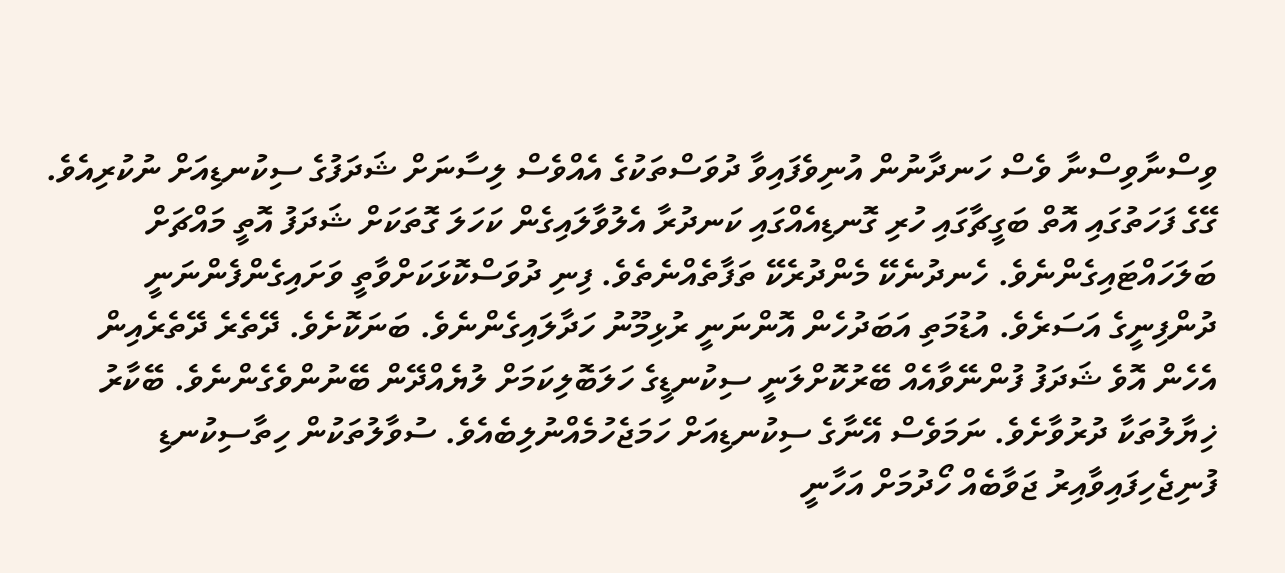ވިސްނާވިސްނާ ވެސް ހަނދާނުން އުނިވެފައިވާ ދުވަސްތަކުގެ އެއްވެސް ލިސާނަށް ޝަދަފުގެ ސިކުނޑިއަށް ނުކުރިއެވެ. ގޭގެ ފަހަތުގައި އޮތް ބަގީޗާގައި ހުރި ގޮނޑިއެއްގައި ކަނދުރާ އެލުވާލައިގެން ކަހަލަ ގޮތަކަށް ޝަދަފު އޮތީ މައްޗަށް ބަލަހައްޓައިގެންނެވެ. ހެނދުނެކޭ މެންދުރެކޭ ތަފާތެއްނެތެވެ. ފިނި ދުވަސްކޮޅަކަށްވާތީ ވަށައިގެންފެންނަނީ ދުންފިނީގެ އަސަރެވެ. އުޑުމަތި އަބަދުހެން އޮންނަނީ ރުޅިމޫނު ހަދާލައިގެންނެވެ. ބަނަކޮށެވެ. ދޭތެރެ ދޭތެރެއިން އެހެން އޮވެ ޝަދަފު ފުންނޭވާއެއް ބޭރުކޮށްލަނީ ސިކުނޑީގެ ހަލަބޮލިކަމަށް ލުޔެއްދޭން ބޭނުންވެގެންނެވެ. ބޭކާރު ޚިޔާލުތަކާ ދުރުވާށެވެ. ނަމަވެސް އޭނާގެ ސިކުނޑިއަށް ހަމަޖެހުމެއްނުލިބެއެވެ. ސުވާލުތަކުން ހިތާސިކުނޑި ފުނިޖެހިފައިވާއިރު ޖަވާބެއް ހޯދުމަށް އަހާނީ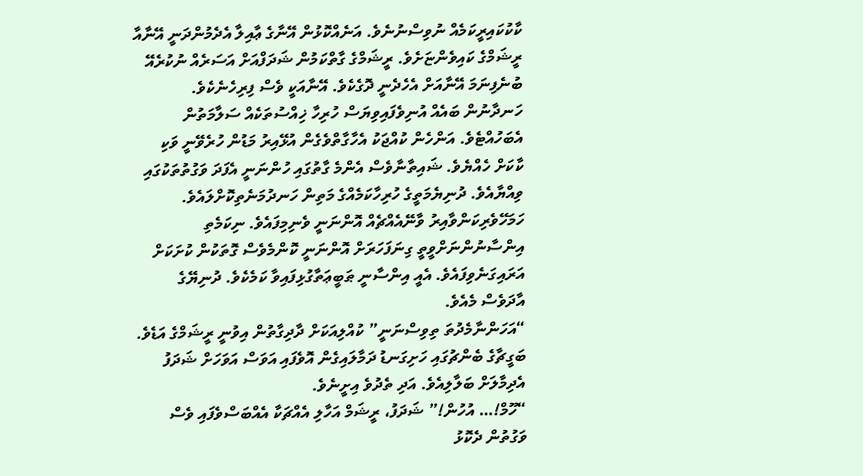ކާކުކައިރީކަމެއް ނުވިސްނުނެވެ. އަނެއްކޮޅުން އޭނާގެ ޢާއިލާ އެދެމުންދަނީ އޭނާއާ ރީޝަމްގެ ކައިވެންޏަށެވެ. ރީޝަމްގެ ގާތްކަމުން ޝަދަފްއަށް އަސަރެއް ނުކުރެއޭ ބުނެފިނަމަ އޭނާއަށް އެހެދެނީ ދޮގެކެވެ. އޭނާއަކީ ވެސް ފިރިހެނެކެވެ. ހަނދާނުން ބައެއް އުނިވެފައިވިޔަސް ހުރިހާ ޚިއްސުތަކެއް ސަލާމަތުން އެބަހުއްޓެވެ. އަންހެން ކުއްޖަކު އެހާގާތްވެގެން އުޅޭއިރު މަޑުން ހުރެވޭނީ ވަކި ކާކަށް ހެއްޔެވެ. ޝައިތާނާވެސް އެންމެ ގާތުގައި ހުންނަނީ އެފަދަ ވަގުތުތަކުގައި ވިއްޔާއެވެ. ދުނިޔެމަތީގެ ހުރިހާކަމެއްގެ މަތިން ހަނދުމަނެތިކޮށްލައެވެ. ހަމަހޭވެރިކަންވާއިރު ވާނޭއެއްޗެއް އޮންނަނީ ވެނިމިފައެވެ. ނިކަމެތި އިންސާނުންނަށްވީތީ ގިނަފަހަރަށް އޮންނަނީ ކޮންމެވެސް ގޮތަކުން ކުށަކަށް އަރައިގަނެވިފައެވެ. އެއީ އިންސާނީ ޠަބީޢަތާގުޅިފައިވާ ކަމެކެވެ. ދުނިޔޭގެ އާދަވެސް މެއެވެ.
“އަހަންނާމެދުތަ ތިވިސްނަނީ” ކުއްލިއަކަށް ދާދިގާތުން އިވުނީ ރީޝަމްގެ އަޑެވެ. ބަގީޗާގެ ބެންޗުގައި ހަށިގަނޑު ދަމާލައިގެން އޮވެފައި އަވަސް އަވަހަށް ޝަދަފު އެދިމާލަށް ބަލާލިއެވެ. އަދި ތެދުވެ އިށީނެވެ.
“ހޫމް!… އުހުން!” ޝަދަފު، ރީޝަމް އަހާލި އެއްޗަކާ އެއްބަސްވެފައި ވެސް ވަގުތުން ދެކޮޅު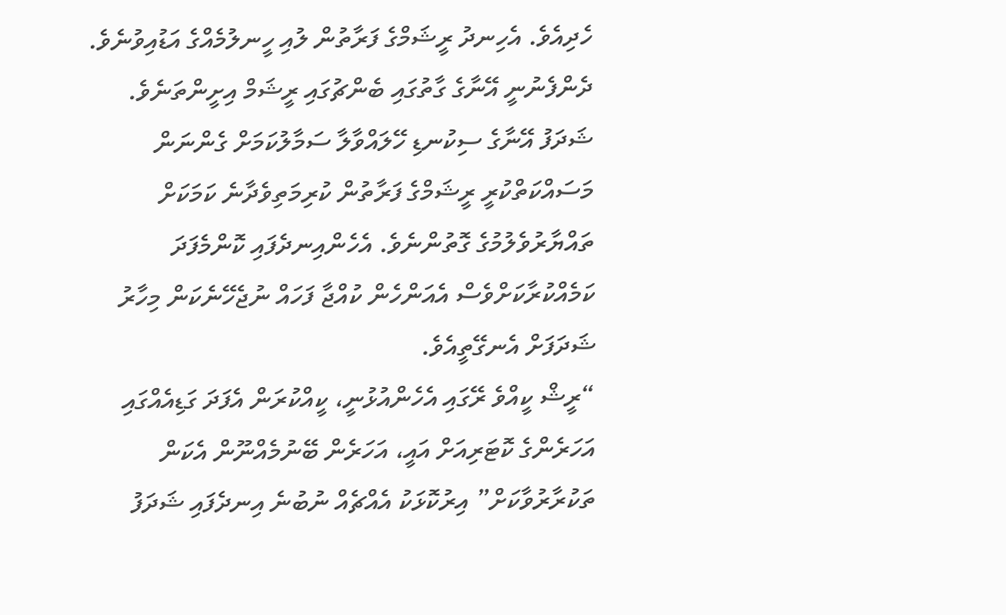ހެދިއެވެ. އެހިނދު ރީޝަމްގެ ފަރާތުން ލުއި ހީނލުމެއްގެ އަޑުއިވުނެވެ. ދެންފެނުނީ އޭނާގެ ގާތުގައި ބެންޗުގައި ރީޝަމް އިށީންތަނެވެ. ޝަދަފު އޭނާގެ ސިކުނޑި ހޭލައްވާލާ ސަމާލުކަމަށް ގެންނަން މަސައްކަތްކުރީ ރީޝަމްގެ ފަރާތުން ކުރިމަތިވެދާނެ ކަމަކަށް ތައްޔާރުވެލުމުގެ ގޮތުންނެވެ. އެހެންއިނދެފައި ކޮންމެފަދަ ކަމެއްކުރާކަށްވެސް އެއަންހެން ކުއްޖާ ފަހައް ނުޖެހޭނެކަން މިހާރު ޝަދަފަށް އެނގޭތީއެވެ.
“ރީޝް ކީއްވެ ރޭގައި އެހެންއުޅުނީ، ކީއްކުރަން އެފަދަ ގަޑިއެއްގައި އަހަރެންގެ ކޮޓަރިއަށް އައީ، އަހަރެން ބޭނުމެއްނޫން އެކަން ތަކުރާރުވާކަށް” އިރުކޮޅަކު އެއްޗެއް ނުބުނެ އިނދެފައި ޝަދަފު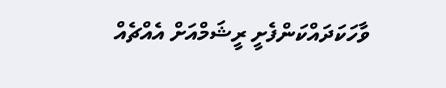ވާހަކަދައްކަންފެށީ ރީޝަމްއަށް އެއްޗެއް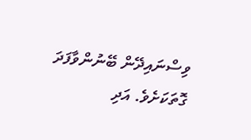ވިސްނައިދޭން ބޭނުންވާފަދަ ގޮތަކަށެވެ. އަދި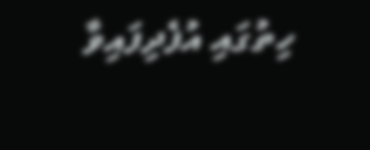ހިތުގައި އުފެދިފައިވާ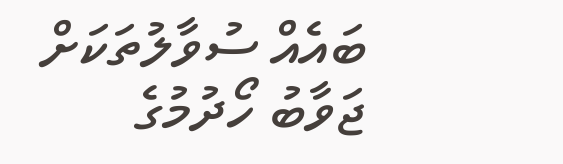ބައެއް ސުވާލުތަކަށް ޖަވާބު ހޯދުމުގެ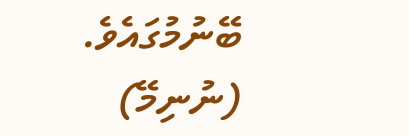ބޭނުމުގައެވެ.
(ނުނިމޭ)